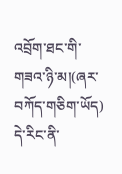འབྲོག་ཐང་གི་གཟའ་ཉི་མ།(ཞར་བཀོད་གཅིག་ཡོད)
དེ་རིང་ནི་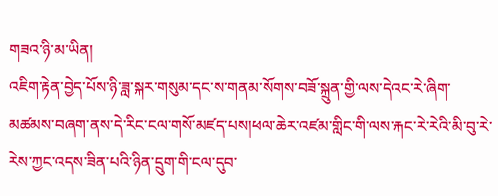གཟའ་ཉི་མ་ཡིན།
འཇིག་རྟེན་བྱེད་པོས་ཉི་ཟླ་སྐར་གསུམ་དང་ས་གནམ་སོགས་བཟོ་སྐྲུན་གྱི་ལས་དེའང་རེ་ཞིག་མཚམས་བཞག་ནས་དེ་རིང་ངལ་གསོ་མཛད་པས།ཕལ་ཆེར་འཛམ་གླིང་གི་ལས་རྐང་རེ་རེའི་མི་བུ་རེ་རེས་ཀྱང་འདས་ཟིན་པའི་ཉིན་དྲུག་གི་ངལ་དུབ་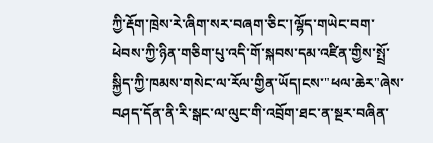ཀྱི་རྡོག་ཁྲེས་རེ་ཞིག་སར་བཞག་ཅིང་།ལྷོད་གཡེང་བག་ཕེབས་ཀྱི་ཉིན་གཅིག་པུ་འདི་གོ་སྐབས་དམ་འཛིན་གྱིས་སྤྲོ་སྐྱིད་ཀྱི་ཁམས་གསེང་ལ་རོལ་གྱིན་ཡོད།ངས་"ཕལ་ཆེར"ཞེས་བཤད་དོན་ནི་རི་སྒང་ལ་ལུང་གི་འབྲོག་ཐང་ན་སྔར་བཞིན་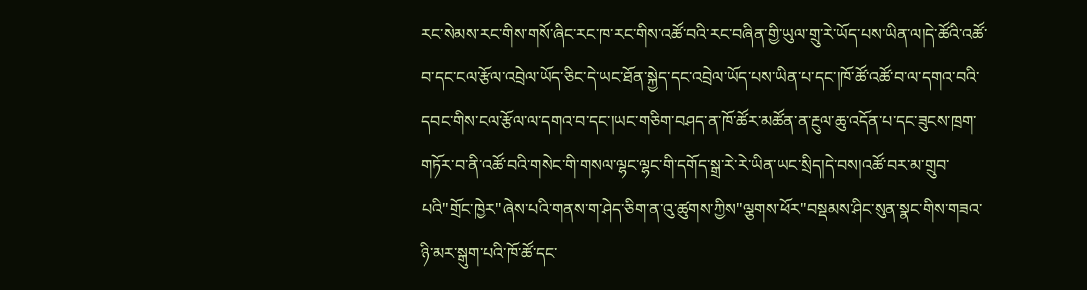རང་སེམས་རང་གིས་གསོ་ཞིང་རང་ཁ་རང་གིས་འཚོ་བའི་རང་བཞིན་གྱི་ཡུལ་གྲུ་རེ་ཡོད་པས་ཡིན་ལ།དེ་ཚོའི་འཚོ་བ་དང་ངལ་རྩོལ་འབྲེལ་ཡོད་ཅིང་དེ་ཡང་ཐོན་སྐྱེད་དང་འབྲེལ་ཡོད་པས་ཡིན་པ་དང་།ཁོ་ཚོ་འཚོ་བ་ལ་དགའ་བའི་དབང་གིས་ངལ་རྩོལ་ལ་དགའ་བ་དང་།ཡང་གཅིག་བཤད་ན་ཁོ་ཚོར་མཚོན་ན་རྔུལ་ཆུ་འདོན་པ་དང་ཟུངས་ཁྲག་གཏོར་བ་ནི་འཚོ་བའི་གསེང་གི་གསལ་ལྷང་ལྷང་གི་དགོད་སྒྲ་རེ་རེ་ཡིན་ཡང་སྲིད།དེ་བས།འཚོ་བར་མ་གྲུབ་པའི"གྲོང་ཁྱེར"ཞེས་པའི་གནས་ག་ཤེད་ཅིག་ན་འུ་ཚུགས་ཀྱིས"ལྕགས་ཕོར"བསྡམས་ཤིང་སུན་སྣང་གིས་གཟའ་ཉི་མར་སྒུག་པའི་ཁོ་ཚོ་དང་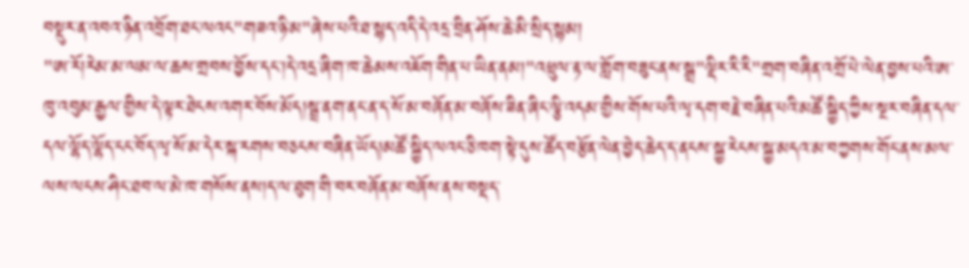བསྡུར་ན་འབའ་ཉིན་འབྲོག་ཐང་ལའང"གཟའ་ཉི་མ"ཞེས་པའི་ཐ་སྙད་འདི་དེ་འདྲ་བྲིན་ཤོས་ཆེ་མི་སྲིད་སྙམ།
"ཨ་རོ།རེམ་མ་ལམ་ལ་ཆས་གྲབས་བྱོས་དང་།དེ་འདྲ་ཞིག་ཁ་ཆེམས་འཇོག་གིན་པ་ཡིན་ནམ།"འཕྲུལ་རྟ་ལ་གློག་བཟུང་ནས་སྒྲ"ལྡིར་རི་རི"གྲག་བཞིན་འགྲོ་པེ་ལེན་བྱས་པའི་ཨ་ཁུ་འབུམ་རྒྱལ་གྱིས་དེ་ལྟར་ཐེངས་འགར་བོས་མོད།སྦྲ་ནག་ནང་ན་ད་སོ་མ་བཞོན་མ་བཞོས་ཟིན་ཞིང་ལྕི་འདམ་གྱིས་གོས་པའི་ལྭ་དག་བརྗེ་བཞིན་པའི་མཚོ་སྐྱིད་ཀྱིས་སྔར་བཞིན་དལ་དལ་ལྷོད་ལྷོད་ངང་བོད་ལྭ་སོ་མ་དེར་སྐ་རགས་བཅངས་བཞིན་ཡོད།མཚོ་སྐྱིད་ལའང་ཅི་ཁག་སྟེ་དུས་ཚོད་བརྩོན་ལེན་བྱེད་ཆེད་ད་ནངས་སྐྱ་རེངས་སྐྱ་མདའ་མ་བཀྱགས་གོང་ནས་མལ་ལས་ལངས་ཤིང་ཐབ་ལ་མེ་ཁ་གསོས་ནས།ད་ལ་ཐུག་གི་བར་བཞོན་མ་བཞོས་ནས་བསྡད་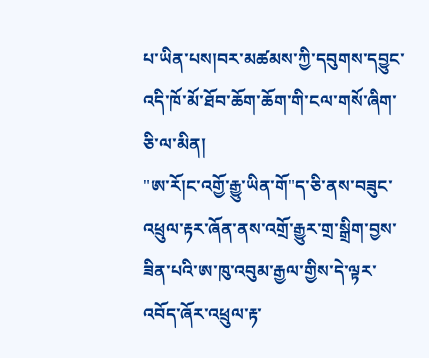པ་ཡིན་པས།བར་མཚམས་ཀྱི་དབུགས་དབྱུང་འདི་ཁོ་མོ་ཐོབ་ཆོག་ཆོག་གི་ངལ་གསོ་ཞིག་ཅི་ལ་མིན།
"ཨ་རོ།ང་འགྱོ་རྒྱུ་ཡིན་གོ"ད་ཅི་ནས་བཟུང་འཕྲུལ་རྟར་ཞོན་ནས་འགྲོ་རྒྱུར་གྲ་སྒྲིག་བྱས་ཟིན་པའི་ཨ་ཁུ་འབུམ་རྒྱལ་གྱིས་དེ་ལྟར་འབོད་ཞོར་འཕྲུལ་རྟ་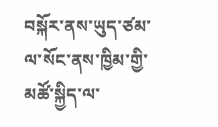བསྐོར་ནས་ཡུད་ཙམ་ལ་སོང་ནས་ཁྱིམ་གྱི་མཚོ་སྐྱིད་ལ་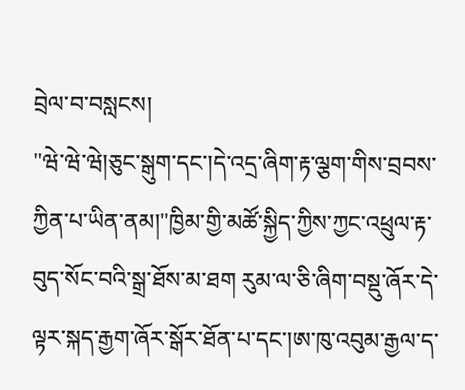བྲེལ་བ་བསླངས།
"ཝེ་ཝེ་ཝེ།ཅུང་སྒུག་དང་།དེ་འདྲ་ཞིག་རྟ་ལྕག་གིས་བྲབས་ཀྱིན་པ་ཡིན་ནམ།"ཁྱིམ་གྱི་མཚོ་སྐྱིད་ཀྱིས་ཀྱང་འཕྲུལ་རྟ་བུད་སོང་བའི་སྒྲ་ཐོས་མ་ཐག རུམ་ལ་ཅི་ཞིག་བསྡུ་ཞོར་དེ་ལྟར་སྐད་རྒྱག་ཞོར་སྒོར་ཐོན་པ་དང་།ཨ་ཁུ་འབུམ་རྒྱལ་ད་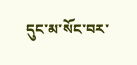དུང་མ་སོང་བར་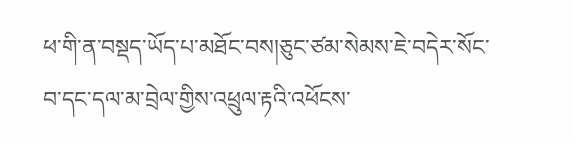ཕ་གི་ན་བསྡད་ཡོད་པ་མཐོང་བས།ཅུང་ཙམ་སེམས་ཇེ་བདེར་སོང་བ་དང་དལ་མ་བྲེལ་གྱིས་འཕྲུལ་རྟའི་འཕོངས་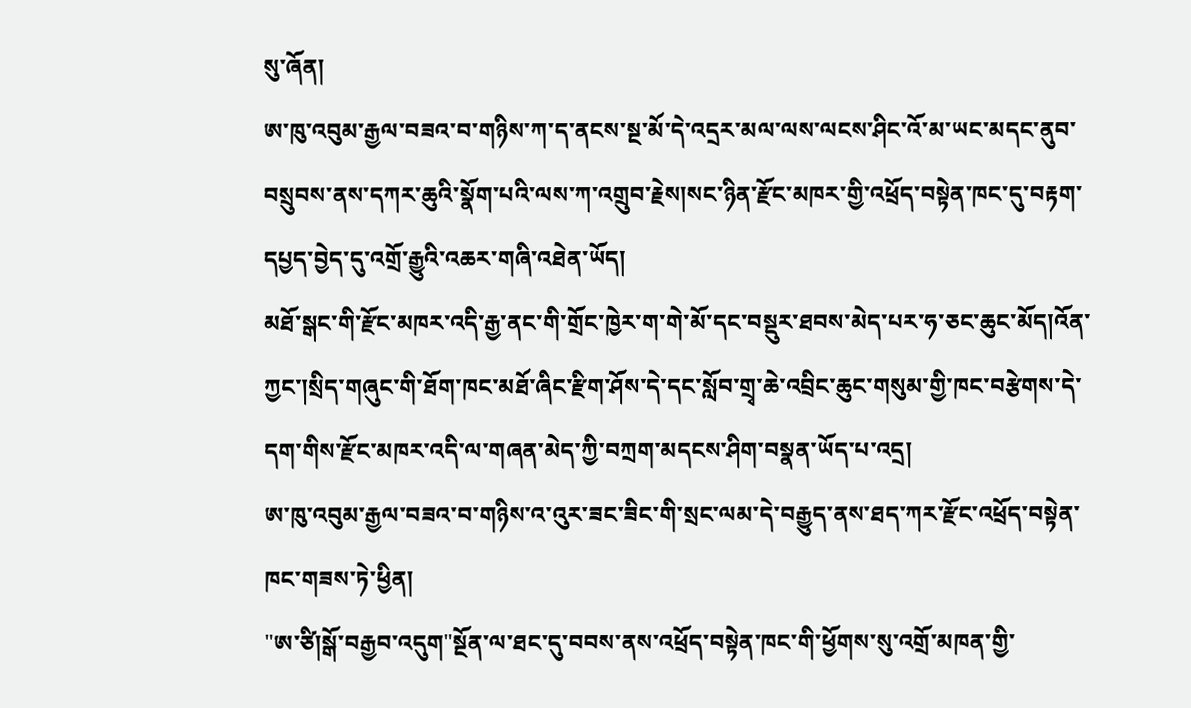སུ་ཞོན།
ཨ་ཁུ་འབུམ་རྒྱལ་བཟའ་བ་གཉིས་ཀ་ད་ནངས་སྔ་མོ་དེ་འདྲར་མལ་ལས་ལངས་ཤིང་འོ་མ་ཡང་མདང་ནུབ་བསྲུབས་ནས་དཀར་ཆུའི་སྣོག་པའི་ལས་ཀ་འགྲུབ་རྗེས།སང་ཉིན་རྫོང་མཁར་གྱི་འཕྲོད་བསྟེན་ཁང་དུ་བརྟག་དཔྱད་བྱེད་དུ་འགྲོ་རྒྱུའི་འཆར་གཞི་འཐེན་ཡོད།
མཐོ་སྒང་གི་རྫོང་མཁར་འདི་རྒྱ་ནང་གི་གྲོང་ཁྱེར་ག་གེ་མོ་དང་བསྡུར་ཐབས་མེད་པར་ཧ་ཅང་ཆུང་མོད།འོན་ཀྱང་།སྲིད་གཞུང་གི་ཐོག་ཁང་མཐོ་ཞིང་རྫིག་ཤོས་དེ་དང་སློབ་གྲྭ་ཆེ་འབྲིང་ཆུང་གསུམ་གྱི་ཁང་བརྩེགས་དེ་དག་གིས་རྫོང་མཁར་འདི་ལ་གཞན་མེད་ཀྱི་བཀྲག་མདངས་ཤིག་བསྣན་ཡོད་པ་འདྲ།
ཨ་ཁུ་འབུམ་རྒྱལ་བཟའ་བ་གཉིས་འ་འུར་ཟང་ཟིང་གི་སྲང་ལམ་དེ་བརྒྱུད་ནས་ཐད་ཀར་རྫོང་འཕྲོད་བསྟེན་ཁང་གཟས་ཏེ་ཕྱིན།
"ཨ་ཙི།སྒོ་བརྒྱབ་འདུག"སྔོན་ལ་ཐང་དུ་བབས་ནས་འཕྲོད་བསྟེན་ཁང་གི་ཕྱོགས་སུ་འགྲོ་མཁན་གྱི་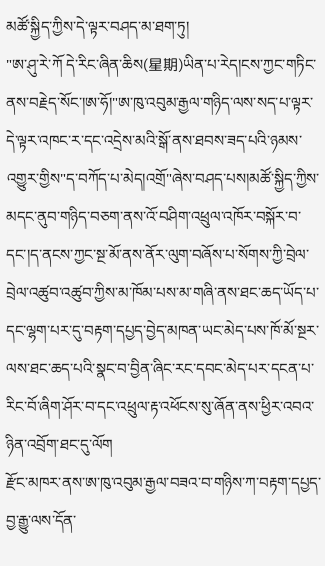མཚོ་སྐྱིད་ཀྱིས་དེ་ལྟར་བཤད་མ་ཐག་ཏུ།
"ཨ་ཤུ་རེ་ཀོ དེ་རིང་ཞིན་ཆིས(星期)ཡིན་པ་རེད།ངས་ཀྱང་གཏིང་ནས་བརྗེད་སོང་།ཨ་ཧོ།"ཨ་ཁུ་འབུམ་རྒྱལ་གཉིད་ལས་སད་པ་ལྟར་དེ་ལྟར་འཁང་ར་དང་འདྲེས་མའི་སྒོ་ནས་ཐབས་ཟད་པའི་ཉམས་འགྱུར་གྱིས"ད་བཀོད་པ་མེད།འགྲོ"ཞེས་བཤད་པས།མཚོ་སྐྱིད་ཀྱིས་མདང་ནུབ་གཉིད་བཅག་ནས་འོ་བཤིག་འཕྲུལ་འཁོར་བསྐོར་བ་དང་།ད་ནངས་ཀྱང་སྔ་མོ་ནས་ནོར་ལུག་བཞོས་པ་སོགས་ཀྱི་བྲེལ་བྲེལ་འཚུབ་འཚུབ་ཀྱིས་མ་ཁོམ་པས་མ་གཞི་ནས་ཐང་ཆད་ཡོད་པ་དང་ལྷག་པར་དུ་བརྟག་དཔྱད་བྱེད་མཁན་ཡང་མེད་པས་ཁོ་མོ་སྔར་ལས་ཐང་ཆད་པའི་སྣང་བ་བྱིན་ཞིང་རང་དབང་མེད་པར་དངན་པ་རིང་བོ་ཞིག་ཤོར་བ་དང་འཕྲུལ་རྟ་འཕོངས་སུ་ཞོན་ནས་ཕྱིར་འབའ་ཉིན་འབྲོག་ཐང་དུ་ལོག
རྫོང་མཁར་ནས་ཨ་ཁུ་འབུམ་རྒྱལ་བཟའ་བ་གཉིས་ཀ་བརྟག་དཔྱད་བྱ་རྒྱུ་ལས་དོན་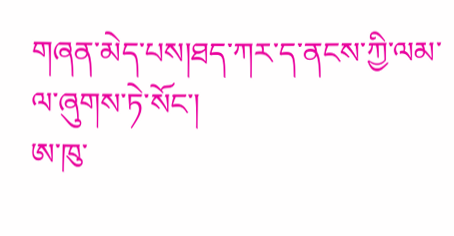གཞན་མེད་པས།ཐད་ཀར་ད་ནངས་ཀྱི་ལམ་ལ་ཞུགས་ཏེ་སོང་།
ཨ་ཁུ་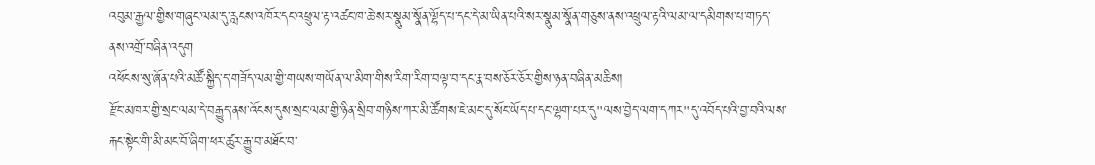འབུམ་རྒྱལ་གྱིས་གཞུང་ལམ་དུ་རླངས་འཁོར་དང་འཕྲུལ་རྟ་འཚང་ཁ་ཆེ་སར་སྣུམ་སྣོན་ལྷོད་པ་དང་དེ་མ་ཡིན་པའི་སར་སྣུམ་སྣོན་གཅུས་ནས་འཕྲུལ་རྟའི་ལམ་ལ་དམིགས་པ་གཏད་ནས་འགྲོ་བཞིན་འདུག
འཕོངས་སུ་ཞོན་པའི་མཚོ་སྐྱིད་ད་གཟོད་ལམ་གྱི་གཡས་གཡོན་ལ་མིག་གིས་རིག་རིག་བལྟ་བ་དང་རྣ་བས་ཅོར་ཅོར་གྱིས་ཉན་བཞིན་མཆིས།
རྫོང་མཁར་གྱི་སྲང་ལམ་དེ་བརྒྱུད་ནས་འོངས་དུས་སྲང་ལམ་གྱི་ཉིན་སྲིབ་གཉིས་ཀར་མི་ཚོགས་ཇེ་མང་དུ་སོང་ཡོད་པ་དང་ལྷག་པར་དུ"ལས་བྱེད་ལག་དཀར"དུ་འབོད་པའི་བྱ་བའི་ལས་རྐང་སྟེང་གི་མི་མང་བོ་ཞིག་ཕར་ཚུར་རྒྱུ་བ་མཐོང་བ་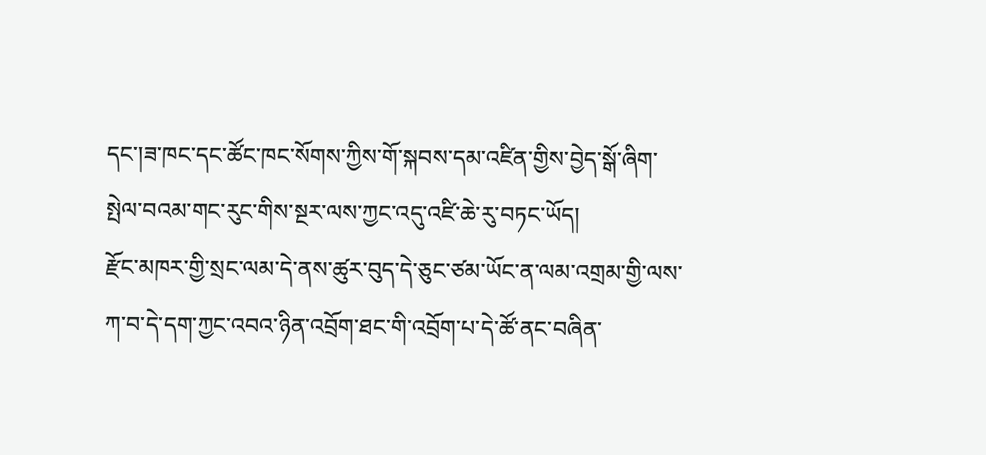དང་།ཟ་ཁང་དང་ཚོང་ཁང་སོགས་ཀྱིས་གོ་སྐབས་དམ་འཛིན་གྱིས་བྱེད་སྒོ་ཞིག་སྤེལ་བའམ་གང་རུང་གིས་སྔར་ལས་ཀྱང་འདུ་འཛི་ཆེ་རུ་བཏང་ཡོད།
རྫོང་མཁར་གྱི་སྲང་ལམ་དེ་ནས་ཚུར་བུད་དེ་ཅུང་ཙམ་ཡོང་ན་ལམ་འགྲམ་གྱི་ལས་ཀ་བ་དེ་དག་ཀྱང་འབའ་ཉིན་འབྲོག་ཐང་གི་འབྲོག་པ་དེ་ཚོ་ནང་བཞིན་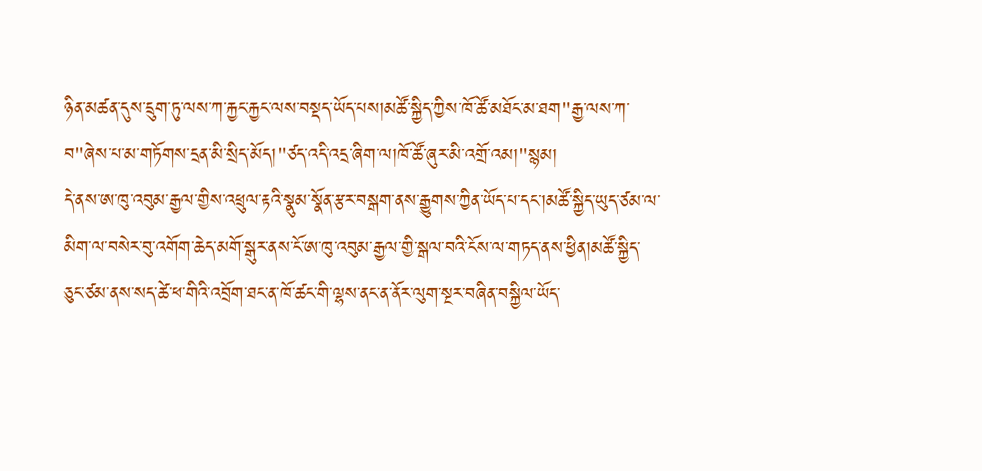ཉིན་མཚན་དུས་དྲུག་ཏུ་ལས་ཀ་རྐྱང་རྐྱང་ལས་བསྡད་ཡོད་པས།མཚོ་སྐྱིད་ཀྱིས་ཁོ་ཚོ་མཐོང་མ་ཐག"རྒྱ་ལས་ཀ་བ"ཞེས་པ་མ་གཏོགས་དྲན་མི་སྲིད་མོད།"ཙད་འདི་འདྲ་ཞིག་ལ།ཁོ་ཚོ་ཞུར་མི་འགྲོ་འམ།"སྙམ།
དེ་ནས་ཨ་ཁུ་འབུམ་རྒྱལ་གྱིས་འཕྲུལ་རྟའི་སྣུམ་སྣོན་རྩར་བསྒག་ནས་རྒྱུགས་ཀྱིན་ཡོད་པ་དང་།མཚོ་སྐྱིད་ཡུད་ཙམ་ལ་མིག་ལ་བསེར་བུ་འགོག་ཆེད་མགོ་སྒུར་ནས་ངོ་ཨ་ཁུ་འབུམ་རྒྱལ་གྱི་སྒལ་བའི་ངོས་ལ་གཏད་ནས་ཕྱིན།མཚོ་སྐྱིད་ཅུང་ཙམ་ནས་སད་ཚེ་ཕ་གིའི་འབྲོག་ཐང་ན་ཁོ་ཚང་གི་ལྷས་ནང་ན་ནོར་ལུག་སྔར་བཞིན་བསྐྱིལ་ཡོད་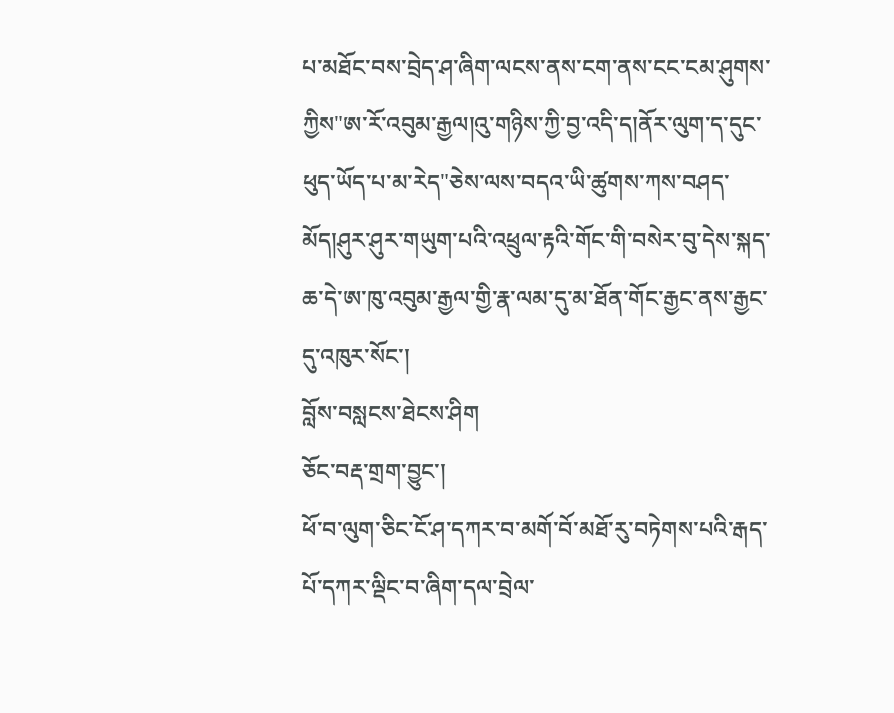པ་མཐོང་བས་བྲེད་ཤ་ཞིག་ལངས་ནས་ངག་ནས་ངང་ངམ་ཤུགས་ཀྱིས"ཨ་རོ་འབུམ་རྒྱལ།འུ་གཉིས་ཀྱི་བྱ་འདི་ད།ནོར་ལུག་ད་དུང་ཕུད་ཡོད་པ་མ་རེད"ཅེས་ལས་བདའ་ཡི་ཚུགས་ཀས་བཤད་མོད།ཤུར་ཤུར་གཡུག་པའི་འཕྲུལ་རྟའི་གོང་གི་བསེར་བུ་དེས་སྐད་ཆ་དེ་ཨ་ཁུ་འབུམ་རྒྱལ་གྱི་རྣ་ལམ་དུ་མ་ཐོན་གོང་རྒྱང་ནས་རྒྱང་དུ་འཁུར་སོང་།
བློས་བསླངས་ཐེངས་ཤིག
ཅོང་བརྡ་གྲག་བྱུང་།
ཕོ་བ་ལུག་ཅིང་ངོ་ཤ་དཀར་བ་མགོ་བོ་མཐོ་རུ་བཏེགས་པའི་རྒད་པོ་དཀར་ལྡིང་བ་ཞིག་དལ་བྲེལ་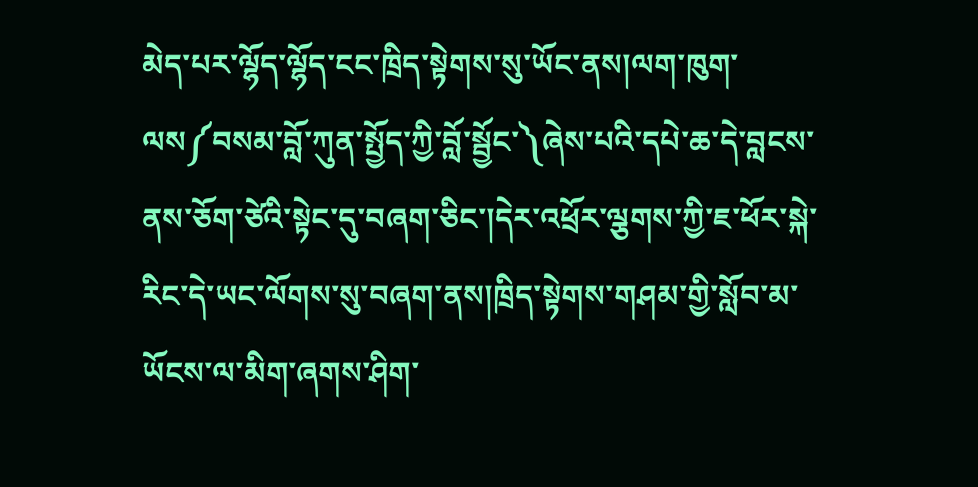མེད་པར་ལྷོད་ལྷོད་ངང་ཁྲིད་སྟེགས་སུ་ཡོང་ནས།ལག་ཁུག་ལས༼བསམ་བློ་ཀུན་སྤྱོད་ཀྱི་བློ་སྦྱོང་༽ཞེས་པའི་དཔེ་ཆ་དེ་བླངས་ནས་ཅོག་ཙེའི་སྟེང་དུ་བཞག་ཅིང་།དེར་འཕྲོར་ལྕགས་ཀྱི་ཇ་ཕོར་སྐེ་རིང་དེ་ཡང་ལོགས་སུ་བཞག་ནས།ཁྲིད་སྟེགས་གཤམ་གྱི་སློབ་མ་ཡོངས་ལ་མིག་ཞགས་ཤིག་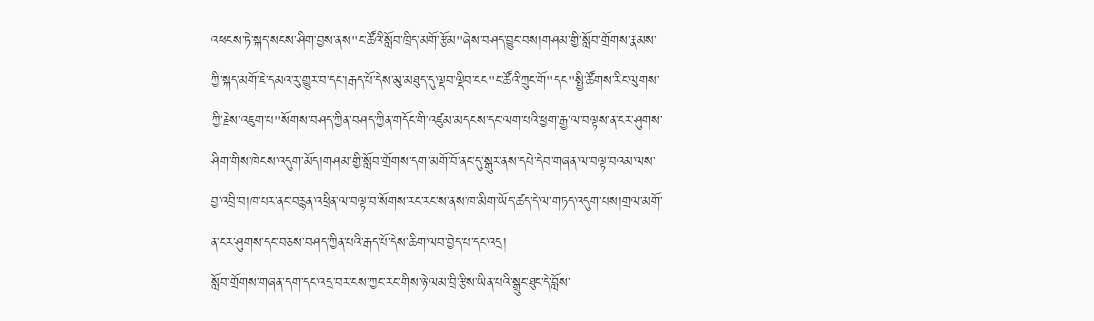འཕངས་ཏེ་སྐད་སངས་ཤིག་བྱས་ནས"ང་ཚོའི་སློབ་ཁྲིད་མགོ་རྩོམ"ཞེས་བཤད་བྱུང་བས།གཤམ་གྱི་སློབ་གྲོགས་རྣམས་ཀྱི་སྐད་མགོ་ཇེ་དམའ་རུ་གྱུར་བ་དང་།རྒད་པོ་དེས་མུ་མཐུད་དུ་ལྡབ་ལྡིབ་ངང"ང་ཚོའི་ཀྲུང་གོ"དང"སྤྱི་ཚོགས་རིང་ལུགས་ཀྱི་རྗེས་འཇུག་པ"སོགས་བཤད་ཀྱིན་བཤད་ཀྱིན་གདོང་གི་འཛུམ་མདངས་དང་ལག་པའི་ཕྱག་རྒྱ་ལ་བལྟས་ན་ངར་ཤུགས་ཤིག་གིས་ཁེངས་འདུག་མོད།གཤམ་གྱི་སློབ་གྲོགས་དག་མགོ་བོ་ནང་དུ་སྒུར་ནས་དཔེ་དེབ་གཞན་ལ་བལྟ་བའམ་ལས་བྱ་འབྲི་བ།ཁ་པར་ནང་བརྙན་འཕྲིན་ལ་བལྟ་བ་སོགས་རང་རང་ས་ནས་ཁ་མིག་ཡོད་ཚད་དེ་ལ་གཏད་འདུག་པས།གྲལ་མགོ་ན་ངར་ཤུགས་དང་བཅས་བཤད་ཀྱིན་པའི་རྒད་པོ་དེས་ཆིག་ལབ་བྱེད་པ་དང་འདྲ།
སློབ་གྲོགས་གཞན་དག་དང་འདྲ་བར་ངས་ཀྱང་རང་གིས་ཉེ་ལམ་བྲི་རྩིས་ཡིན་པའི་སྒྲུང་ཐུང་དེ་བློས་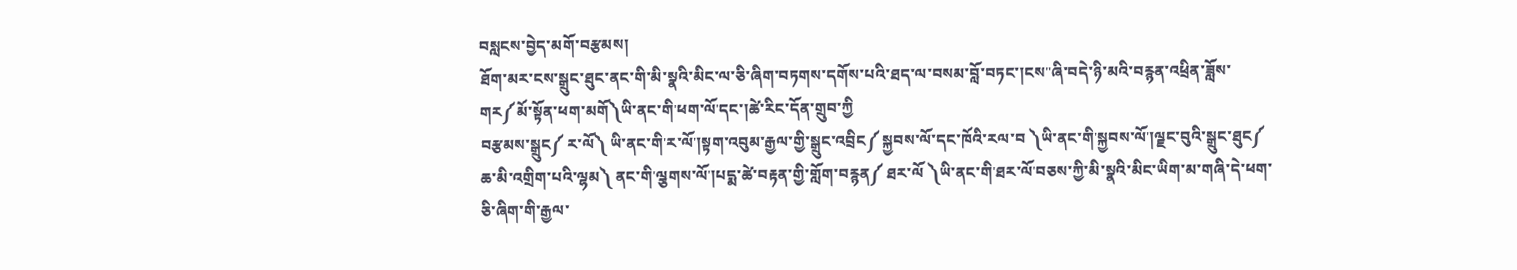བསླངས་བྱེད་མགོ་བརྩམས།
ཐོག་མར་ངས་སྒྲུང་ཐུང་ནང་གི་མི་སྣའི་མིང་ལ་ཅི་ཞིག་བཏགས་དགོས་པའི་ཐད་ལ་བསམ་བློ་བཏང་།ངས"ཞི་བདེ་ཉི་མའི་བརྙན་འཕྲིན་ཟློས་གར༼མོ་སྟོན་ཕག་མགོ༽ཡི་ནང་གི'ཕག་ལོ'དང་།ཚེ་རིང་དོན་གྲུབ་ཀྱི
བརྩམས་སྒྲུང༼ ར་ལོ༽ ཡི་ནང་གི'ར་ལོ'།སྟག་འབུམ་རྒྱལ་གྱི་སྒྲུང་འབྲིང༼ སྐྱབས་ལོ་དང་ཁོའི་རལ་བ ༽ཡི་ནང་གི'སྐྱབས་ལོ'།ལྗང་བུའི་སྒྲུང་ཐུང༼ ཆ་མི་འགྲིག་པའི་ལྷམ༽ ནང་གི'ལྕགས་ལོ'།པདྨ་ཚེ་བརྟན་གྱི་གློག་བརྙན༼ ཐར་ལོ ༽ཡི་ནང་གི'ཐར་ལོ'བཅས་ཀྱི་མི་སྣའི་མིང་ཡིག་མ་གཞི་དེ་ཕག་ཅི་ཞིག་གི་རྒྱལ་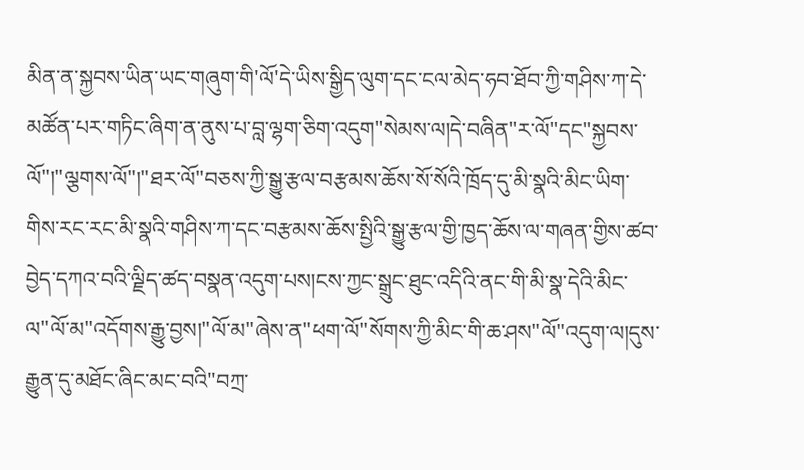མིན་ན་སྐྱབས་ཡིན་ཡང་གཞུག་གི'ལོ'དེ་ཡིས་སྒྱིད་ལུག་དང་ངལ་མེད་ཧབ་ཐོབ་ཀྱི་གཤིས་ཀ་དེ་མཚོན་པར་གཏིང་ཞིག་ན་ནུས་པ་བླ་ལྷག་ཅིག་འདུག"སེམས་ལ།དེ་བཞིན"ར་ལོ"དང"སྐྱབས་ལོ"།"ལྕགས་ལོ"།"ཐར་ལོ"བཅས་ཀྱི་སྒྱུ་རྩལ་བརྩམས་ཆོས་སོ་སོའི་ཁྲོད་དུ་མི་སྣའི་མིང་ཡིག་གིས་རང་རང་མི་སྣའི་གཤིས་ཀ་དང་བརྩམས་ཆོས་སྤྱིའི་སྒྱུ་རྩལ་གྱི་ཁྱད་ཆོས་ལ་གཞན་གྱིས་ཚབ་བྱེད་དཀའ་བའི་ལྗིད་ཚད་བསྣན་འདུག་པས།ངས་ཀྱང་སྒྲུང་ཐུང་འདིའི་ནང་གི་མི་སྣ་དེའི་མིང་ལ"ལོ་མ"འདོགས་རྒྱུ་བྱས།"ལོ་མ"ཞེས་ན"ཕག་ལོ"སོགས་ཀྱི་མིང་གི་ཆ་ཤས"ལོ"འདུག་ལ།དུས་རྒྱུན་དུ་མཐོང་ཞིང་མང་བའི"བཀྲ་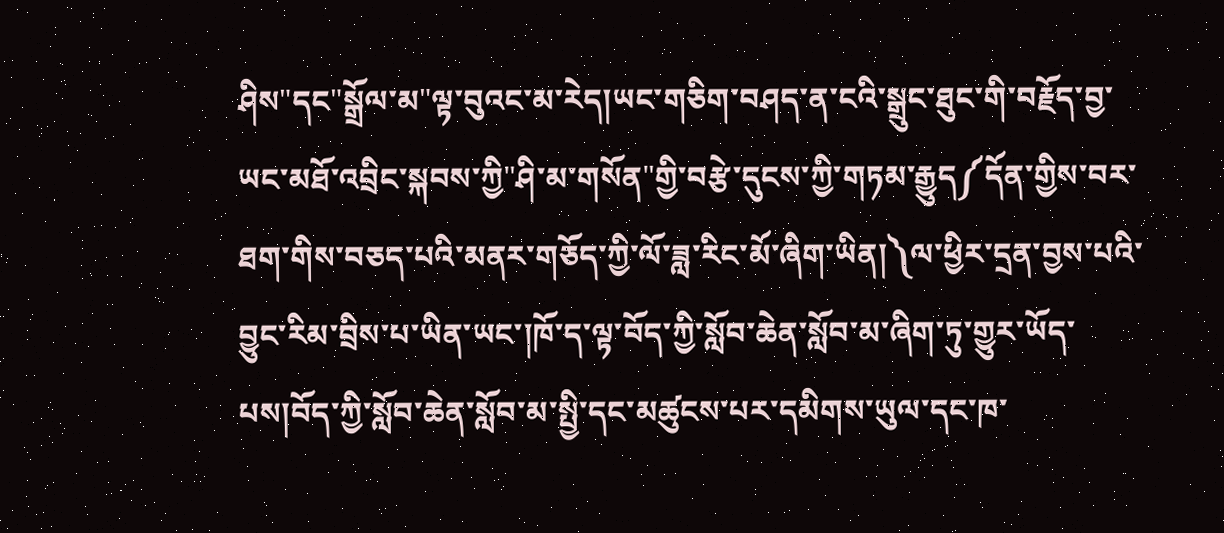ཤིས"དང"སྒྲོལ་མ"ལྟ་བུའང་མ་རེད།ཡང་གཅིག་བཤད་ན་ངའི་སྒྲུང་ཐུང་གི་བརྗོད་བྱ་ཡང་མཐོ་འབྲིང་སྐབས་ཀྱི"ཤི་མ་གསོན"གྱི་བརྩེ་དུངས་ཀྱི་གཏམ་རྒྱུད༼དོན་གྱིས་བར་ཐག་གིས་བཅད་པའི་མནར་གཅོད་ཀྱི་ལོ་ཟླ་རིང་མོ་ཞིག་ཡིན།༽ལ་ཕྱིར་དྲན་བྱས་པའི་བྱུང་རིམ་བྲིས་པ་ཡིན་ཡང་།ཁོ་ད་ལྟ་བོད་ཀྱི་སློབ་ཆེན་སློབ་མ་ཞིག་ཏུ་གྱུར་ཡོད་པས།བོད་ཀྱི་སློབ་ཆེན་སློབ་མ་སྤྱི་དང་མཚུངས་པར་དམིགས་ཡུལ་དང་ཁ་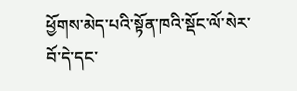ཕྱོགས་མེད་པའི་སྟོན་ཁའི་སྡོང་ལོ་སེར་བོ་དེ་དང་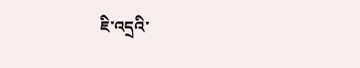ཇི་འདྲའི་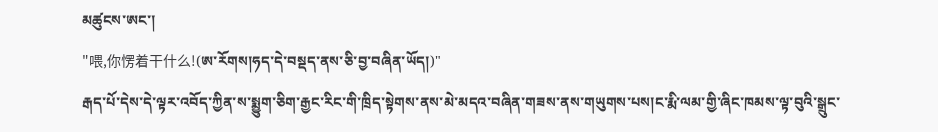མཚུངས་ཨང་།
"喂,你愣着干什么!(ཨ་རོགས།ཧད་དེ་བསྡད་ནས་ཅི་བྱ་བཞིན་ཡོད།)"
རྒད་པོ་དེས་དེ་ལྟར་འབོད་ཀྱིན་ས་སྨྱུག་ཅིག་རྒྱང་རིང་གི་ཁྲིད་སྟེགས་ནས་མེ་མདའ་བཞིན་གཟས་ནས་གཡུགས་པས།ང་རྨི་ལམ་གྱི་ཞིང་ཁམས་ལྟ་བུའི་སྒྲུང་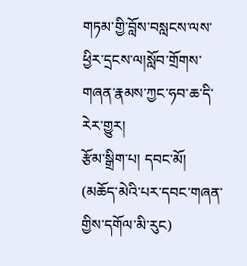གཏམ་གྱི་བློས་བསླངས་ལས་ཕྱིར་དྲངས་ལ།སློབ་གྲོགས་གཞན་རྣམས་ཀྱང་ཧབ་ཆ་དི་རེར་གྱུར།
རྩོམ་སྒྲིག་པ། དབང་མོ།
(མཆོད་མེའི་པར་དབང་གཞན་གྱིས་དགོལ་མི་རུང)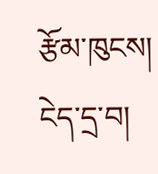རྩོམ་ཁུངས། ངེད་དྲ་བ།